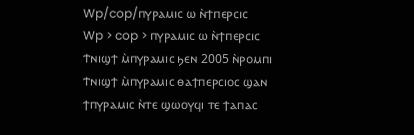Wp/cop/ⲡⲩⲣⲁⲙⲓⲥ ⲱ ⲛ̀ϯⲡⲉⲣⲥⲓⲥ
Wp > cop > ⲡⲩⲣⲁⲙⲓⲥ ⲱ ⲛ̀ϯⲡⲉⲣⲥⲓⲥ
Ϯⲛⲓϣϯ ⲙ̀ⲡⲩⲣⲁⲙⲓⲥ ϧⲉⲛ 2005 ⲛ̀ⲣⲟⲙⲡⲓ
Ϯⲛⲓϣϯ ⲙ̀ⲡⲩⲣⲁⲙⲓⲥ ⲑⲁϯⲡⲉⲣⲥⲓⲟⲥ ϣⲁⲛ ϯⲡⲩⲣⲁⲙⲓⲥ ⲛ̀ⲧⲉ ϣⲱⲟⲩϥⲓ ⲧⲉ ϯⲁⲡⲁⲥ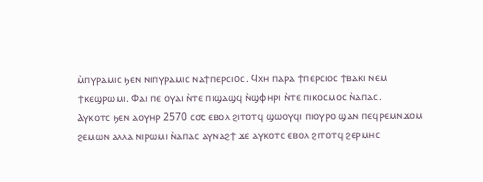ⲙ̀ⲡⲩⲣⲁⲙⲓⲥ ϧⲉⲛ ⲛⲓⲡⲩⲣⲁⲙⲓⲥ ⲛⲁϯⲡⲉⲣⲥⲓoⲥ. Ϥⲭⲏ ⲡⲁⲣⲁ ϯⲡⲉⲣⲥⲓⲟⲥ ϯⲃⲁⲕⲓ ⲛⲉⲙ ϯⲕⲉϣⲣⲱⲙⲓ. Ⲫⲁⲓ ⲡⲉ ⲟⲩⲁⲓ ⲛ̀ⲧⲉ ⲡⲓϣⲁϣϥ ⲛ̀ϣⲫⲏⲣⲓ ⲛ̀ⲧⲉ ⲡⲓⲕⲟⲥⲙⲟⲥ ⲛ̀ⲁⲡⲁⲥ.
Ⲁⲩⲕⲟⲧⲥ ϧⲉⲛ ⲁⲟⲩⲏⲣ 2570 ⲥ⳪ ⲉⲃⲟⲗ ϩⲓⲧⲟⲧϥ ϣⲱⲟⲩϥⲓ ⲡⲓⲟⲩⲣⲟ ϣⲁⲛ ⲡⲉϥⲣⲉⲙⲛϫⲟⲙ ϩⲉⲙⲱⲛ ⲁⲗⲗⲁ ⲛⲓⲣⲱⲙⲓ ⲛ̀ⲁⲡⲁⲥ ⲁⲩⲛⲁϩϯ ϫⲉ ⲁⲩⲕⲟⲧⲥ ⲉⲃⲟⲗ ϩⲓⲧⲟⲧϥ ϩⲉⲣⲙⲏⲥ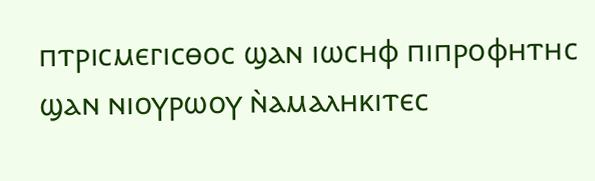ⲡⲧⲣⲓⲥⲙⲉⲅⲓⲥⲑⲟⲥ ϣⲁⲛ ⲓⲱⲥⲏⲫ ⲡⲓⲡⲣⲟⲫⲏⲧⲏⲥ ϣⲁⲛ ⲛⲓⲟⲩⲣⲱⲟⲩ ⲛ̀ⲁⲙⲁⲗⲏⲕⲓⲧⲉⲥ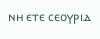ⲛⲏ ⲉⲧⲉ ⲥⲉⲟⲩⲣⲓⲇ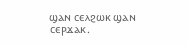ϣⲁⲛ ⲥⲉⲗϩⲱⲕ ϣⲁⲛ ⲥⲉⲣϫⲁⲕ.